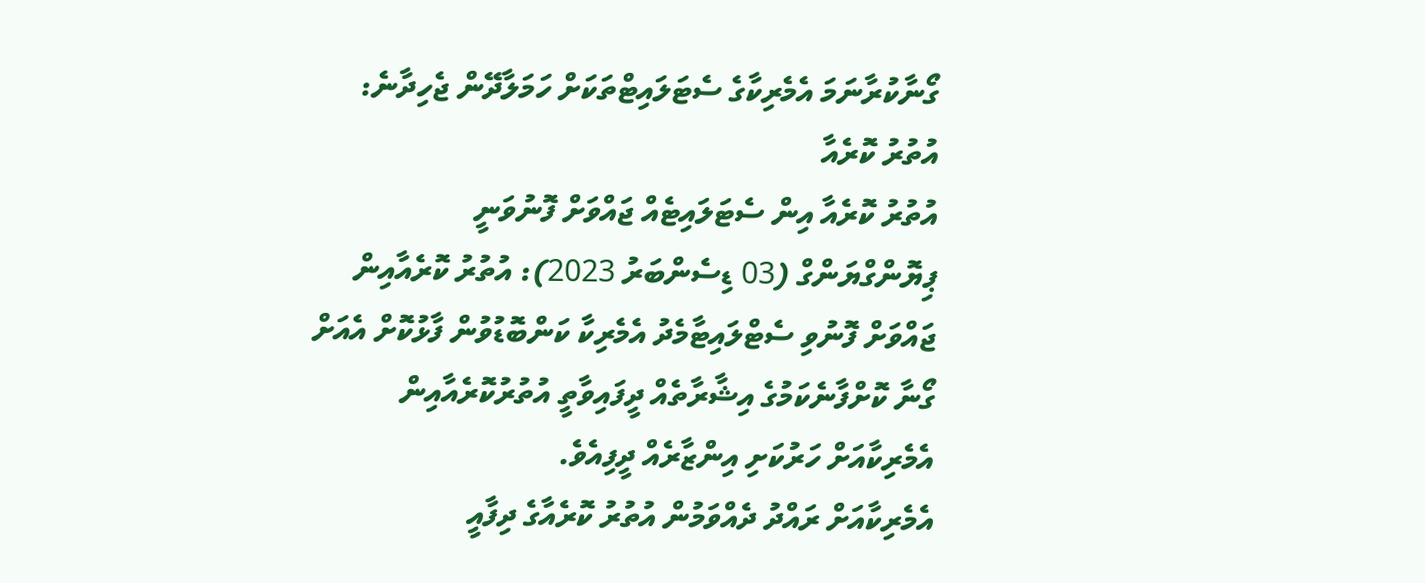ގޯނާކުރާނަމަ އެމެރިކާގެ ސެޓަލައިޓްތަކަށް ހަމަލާދޭން ޖެހިދާނެ: އުތުރު ކޮރެއާ
އުތުރު ކޮރެއާ އިން ސެޓަލައިޓެއް ޖައްވަށް ފޮނުވަނީ
ޕިޔޮންގްޔަންގް (03 ޑިސެންބަރު 2023): އުތުރު ކޮރެއާއިން ޖައްވަށް ފޮނުވި ސެޓްލައިޓާމެދު އެމެރިކާ ކަންބޮޑުވުން ފާޅުކޮށް އެއަށް ގޯނާ ކޮށްފާނެކަމުގެ އިޝާރާތެއް ދީފައިވާތީ އުތުރުކޮރެއާއިން އެމެރިކާއަށް ހަރުކަށި އިންޒާރެއް ދީފިއެވެ.
އެމެރިކާއަށް ރައްދު ދެއްވަމުން އުތުރު ކޮރެއާގެ ދިފާއީ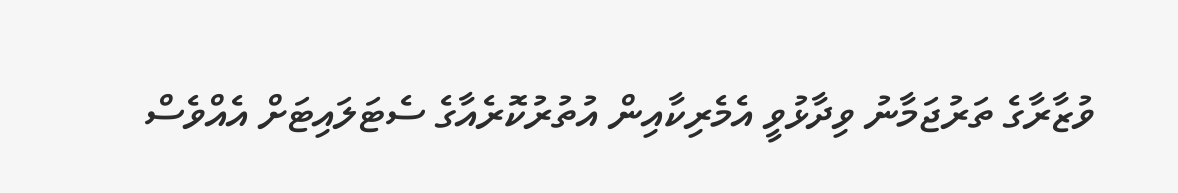ވުޒާރާގެ ތަރުޖަމާނު ވިދާޅުވީ އެމެރިކާއިން އުތުރުކޮރެއާގެ ސެޓަލައިޓަށް އެއްވެސް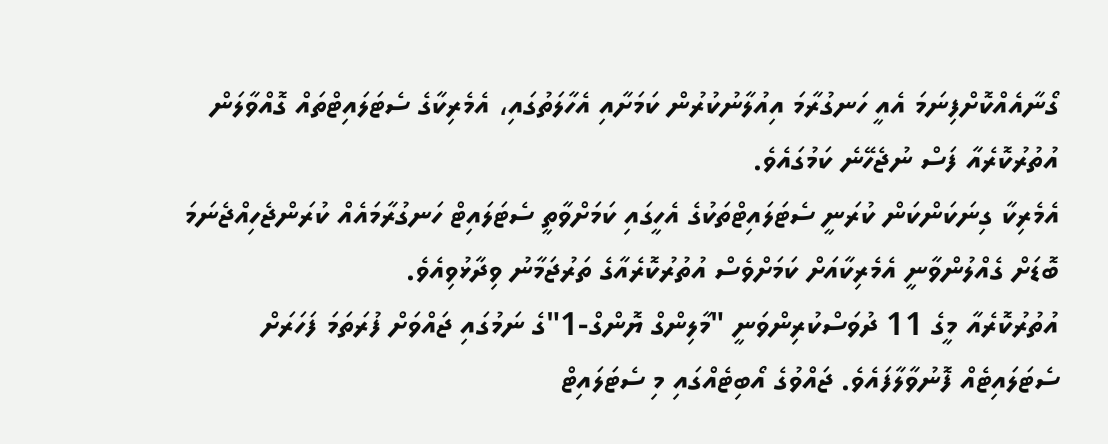ގޯނާއެއްކޮށްފިނަމަ އެއީ ހަނގުރާމަ އިއުލާނުކުރުން ކަމަށާއި އެހާލަތުގައި، އެމެރިކާގެ ސެޓަލައިޓްތައް ގޮއްވާލަން އުތުރުކޮރެއާ ފަސް ނުޖެހޭނެ ކަމުގައެވެ.
އެމެރިކާ ގިނަކަންކަން ކުރަނީ ސެޓަލައިޓްތަކުގެ އެހީގައި ކަމަށްވާތީ ސެޓަލައިޓް ހަނގުރާމައެއް ކުރަންޖެހިއްޖެނަމަ ބޮޑަށް ގެއްލުންވާނީ އެމެރިކާއަށް ކަމަށްވެސް އުތުރުކޮރެއާގެ ތަރުޖަމާނު ވިދާޅުވިއެވެ.
އުތުރުކޮރެއާ މީގެ 11 ދުވަސްކުރިންވަނީ "މާލިންގް ޔޮންގް-1"ގެ ނަމުގައި ޖައްވަށް ފުރަތަމަ ފަހަރަށް ސެޓަލައިޓެއް ފޮނުވާލާފައެވެ. ޖައްވުގެ އޯބިޓެއްގައި މި ސެޓަލައިޓް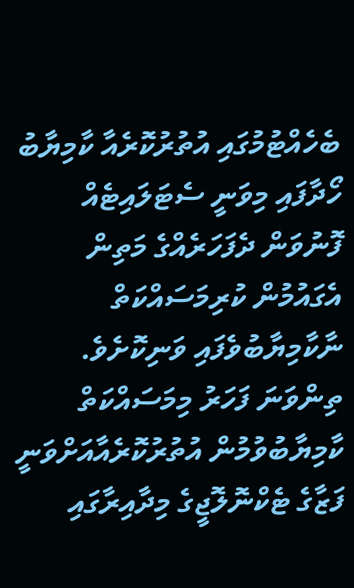ބެހެއްޓުމުގައި އުތުރުކޮރެއާ ކާމިޔާބު ހޯދާފައި މިވަނީ ސެޓަލައިޓެއް ފޮނުވަން ދެފަހަރެއްގެ މަތިން އެގައުމުން ކުރިމަސައްކަތް ނާކާމިޔާބުވެފައި ވަނިކޮށެވެ. ތިންވަނަ ފަހަރު މިމަސައްކަތް ކާމިޔާބުވުމުން އުތުރުކޮރެއާއަށްވަނީ ފަޒާގެ ޓެކްނޮލޮޖީގެ މިދާއިރާގައި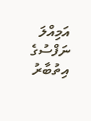އަމިއްލަ ނަފްސުގެ އިތުބާރު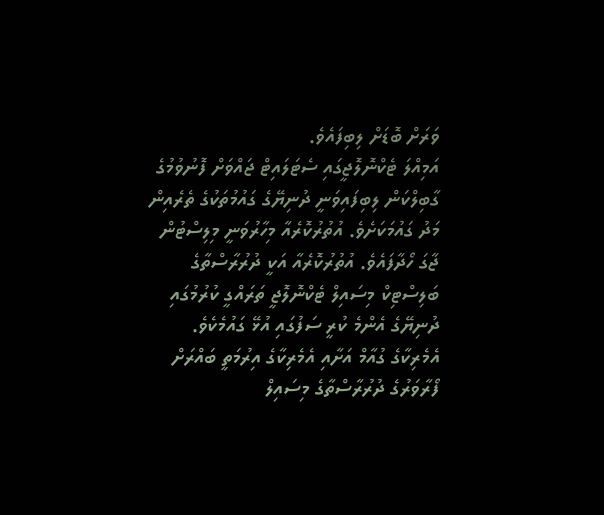ވަރަށް ބޮޑަށް ލިބިފައެވެ.
އަމިއްލަ ޓެކްނޮލޮޖީގައި ސެޓަލައިޓް ޖައްވަށް ފޮނުވުމުގެ ގާބިލްކަން ލިބިފައިވަނީ ދުނިޔޭގެ ގައުމުތަކުގެ ތެރެއިން މަދު ގައުމަކަށެވެ. އުތުރުކޮރެއާ މިހާރުވަނީ މިލިސްޓުން ޖާގަ ހޯދާފައެވެ. އުތުރުކޮރެއާ އަކީ ދުރުރާސްތާގެ ބަލިސްޓިކް މިސައިލް ޓެކްނޮލޮޖީ ތަރައްގީ ކުރުމުގައި ދުނިޔޭގެ އެންމެ ކުރީ ސަފުގައި އުޅޭ ގައުމެކެވެ. އެމެރިކާގެ ގުއާމް އަށާއި އެމެރިކާގެ އިރުމަތީ ބައްރަށް ފޯރާވަރުގެ ދުރުރާސްތާގެ މިސައިލް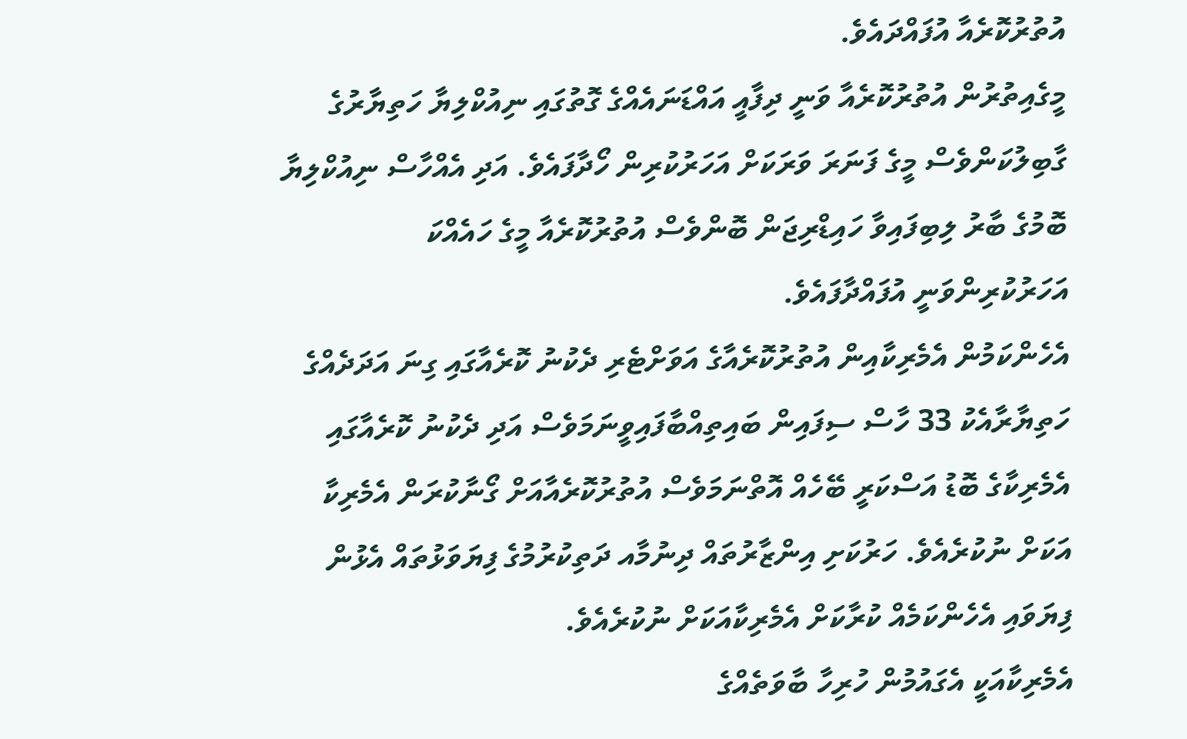އުތުރުކޮރެއާ އުފައްދައެވެ.
މީގެއިތުރުން އުތުރުކޮރެއާ ވަނީ ދިފާއީ އައްޑަނައެއްގެ ގޮތުގައި ނިއުކްލިޔާ ހަތިޔާރުގެ ގާބިލުކަންވެސް މީގެ ފަނަރަ ވަރަކަށް އަހަރުކުރިން ހޯދާފައެވެ. އަދި އެއްހާސް ނިއުކްލިޔާ ބޮމުގެ ބާރު ލިބިފައިވާ ހައިޑްރިޖަން ބޮންވެސް އުތުރުކޮރެއާ މީގެ ހައެއްކަ އަހަރުކުރިންވަނީ އުފައްދާފައެވެ.
އެހެންކަމުން އެމެރިކާއިން އުތުރުކޮރެއާގެ އަވަށްޓެރި ދެކުނު ކޮރެއާގައި ގިނަ އަދަދެއްގެ ހަތިޔާރާއެކު 33 ހާސް ސިފައިން ބައިތިއްބާފައިވީނަމަވެސް އަދި ދެކުނު ކޮރެއާގައި އެމެރިކާގެ ބޮޑު އަސްކަރީ ބޭހެއް އޮތްނަމަވެސް އުތުރުކޮރެއާއަށް ގޯނާކުރަން އެމެރިކާ އަކަށް ނުކުރެއެވެ. ހަރުކަށި އިންޒާރުތައް ދިނުމާއ ދަތިކުރުމުގެ ފިޔަވަޅުތައް އެޅުން ފިޔަވައި އެހެންކަމެއް ކުރާކަށް އެމެރިކާއަކަށް ނުކުރެއެވެ.
އެމެރިކާއަކީ އެގައުމުން ހުރިހާ ބާވަތެއްގެ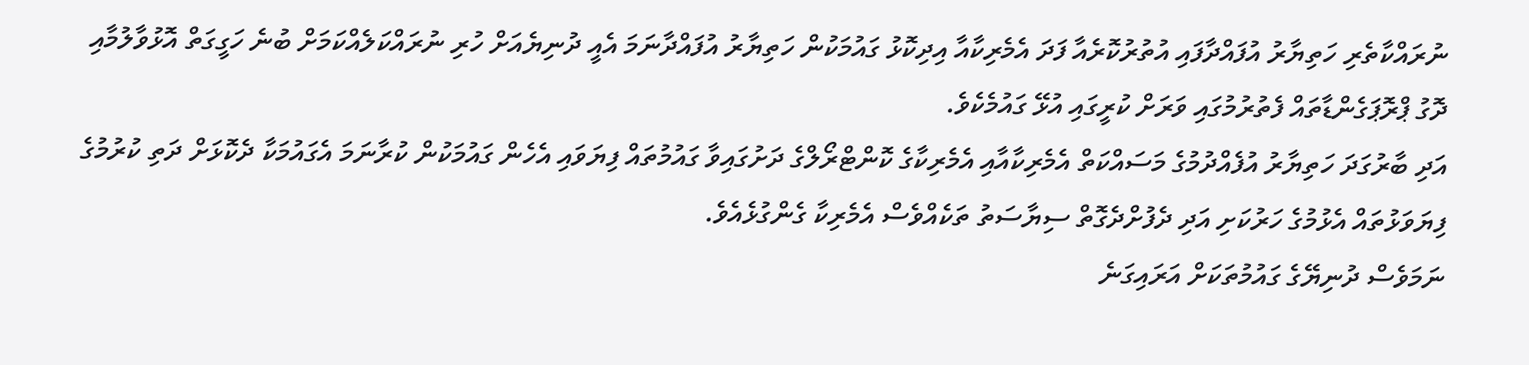ނުރައްކާތެރި ހަތިޔާރު އުފައްދާފައި އުތުރުކޮރެއާ ފަދަ އެމެރިކާއާ އިދިކޮޅު ގައުމަކުން ހަތިޔާރު އުފައްދާނަމަ އެއީ ދުނިޔެއަށް ހުރި ނުރައްކަލެއްކަމަށް ބުނެ ހަގީގަތް އޮޅުވާލުމާއި ދޮގު ޕްރޮޕަގެންޑާތައް ފެތުރުމުގައި ވަރަށް ކުރީގައި އުޅޭ ގައުމެކެވެ.
އަދި ބާރުގަދަ ހަތިޔާރު އުފެއްދުމުގެ މަސައްކަތް އެމެރިކާއާއި އެމެރިކާގެ ކޮންޓްރޯލްގެ ދަށުގައިވާ ގައުމުތައް ފިޔަވައި އެހެން ގައުމަކުން ކުރާނަމަ އެގައުމަކާ ދެކޮޅަށް ދަތި ކުރުމުގެ ފިޔަވަޅުތައް އެޅުމުގެ ހަރުކަށި އަދި ދެފުށްދެގޮތް ސިޔާސަތު ތަކެއްވެސް އެމެރިކާ ގެންގުޅެއެވެ.
ނަމަވެސް ދުނިޔޭގެ ގައުމުތަކަށް އަރައިގަނެ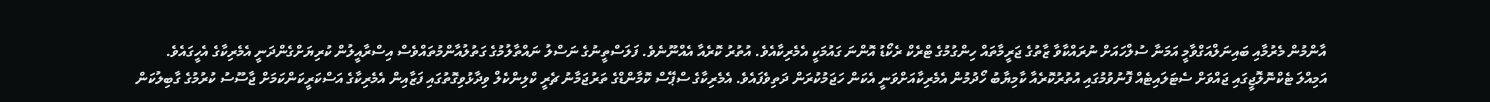އާންމުން މެރުމާއި ބައިނަލްއަގްވާމީ އަމަނާ ސުލްހައަށް ނުރައްކާވާ ޒާތުގެ ޖަރީމާތައް ހިންގުމުގެ ޓްރެކް ރެކޯޑު އޮންނަ ގައުމަކީ އެމެރިކާއެވެ. އުތުރު ކޮރެއާ އެއްނޫނެވެ. ފަލަސްތީނުގެ ނަސްލު ނައްތާލުމުގެ ގަތުލުއާންމުތައްވެސް އިސްރާއީލުން ކުރިޔަށްގެންދަނީ އެމެރިކާގެ އެހީގައެވެ.
އަމިއްލަ ޓެކްނޮލޮޖީގައި ޖައްވަށް ސެޓަލައިޓެއް ފޮނުވުމުގައި އުތުރުކޮރެއާ ކާމިޔާބު ހޯދުމުން އެމެރިކާއަށްވަނީ އެކަން ހަޖަމުކުރަން ދަތިވެފައެވެ. އެމެރިކާގެ ސްޕޭސް ކޮމާންޑްގެ ތަރުޖަމާނު ޗެރީ ކްލިންކެލް ވިދާޅުވިގޮތުގައި ފަޒާއިން އެމެރިކާގެ އަސްކަރީކަންކަމަށް ޖާސޫސު ކުރުމުގެ ގާބިލުކަން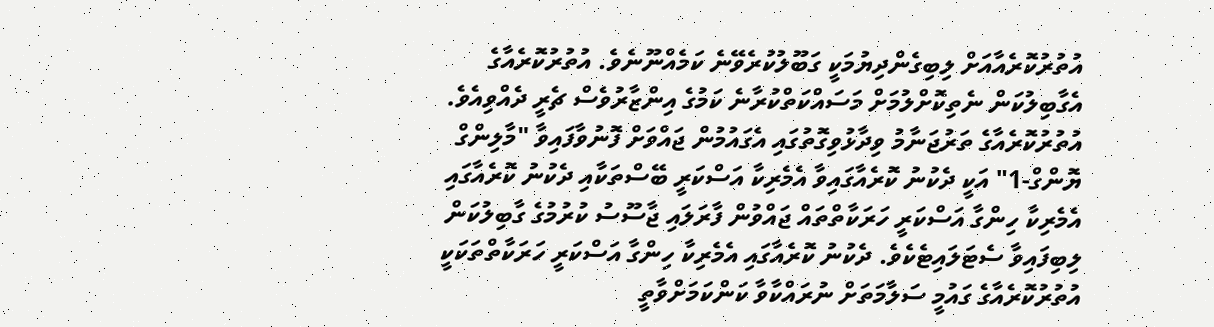އުތުރުކޮރެއާއަށް ލިބިގެންދިޔުމަކީ ގަބޫލުކުރެވޭނެ ކަމެއްނޫނެވެ. އުތުރުކޮރެއާގެ އެގާބިލުކަން ނެތިކޮށްލުމަށް މަސައްކަތްކުރާނެ ކަމުގެ އިންޒާރުވެސް ޗެރީ ދެއްވިއެވެ.
އުތުރުކޮރެއާގެ ތަރުޖަނާމު ވިދާޅުވިގޮތުގައި އެގައުމުން ޖައްވަށް ފޮނުވާފައިވާ "މާލިންގް ޔޮންގް-1" އަކީ ދެކުނު ކޮރެއާގައިވާ އެމެރިކާ އަސްކަރީ ބޭސްތަކާއި ދެކުނު ކޮރެއާގައި އެމެރިކާ ހިންގާ އަސްކަރީ ހަރަކާތްތައް ޖައްވުން ފާރަލައި ޖާސޫސު ކުރުމުގެ ގާބިލުކަން ލިބިފައިވާ ސެޓަލައިޓެކެވެ. ދެކުނު ކޮރެއާގައި އެމެރިކާ ހިންގާ އަސްކަރީ ހަރަކާތްތަކަކީ އުތުރުކޮރެއާގެ ގައުމީ ސަލާމަތަށް ނުރައްކާވާ ކަންކަމަށްވާތީ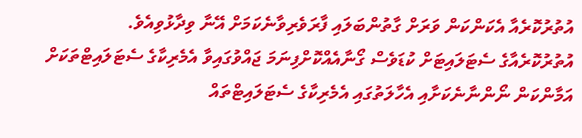އުތުރުކޮރެއާ އެކަންކަން ވަރަށް ގާތުންބަލައި ފާރަވެރިވާނެކަމަށް އޭނާ ވިދާޅުވިއެވެ.
އުތުރުކޮރެއާގެ ސެޓަލައިޓަށް ކުޑަވެސް ގޯނާއެއްކޮށްފިނަމަ ޖައްވުގައިވާ އެމެރިކާގެ ސެޓަލައިޓްތަކަށް އަމާންކަން ނޯންނާނެކަށާއި އެހާލަތުގައި އެމެރިކާގެ ސެޓަލައިޓްތައް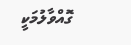ގޮއްވާލުމަކީ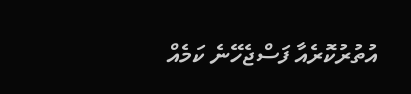އުތުރުކޮރެއާ ފަސްޖެހޭނެ ކަމެއް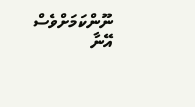ނޫންކަމަށްވެސް އޭނާ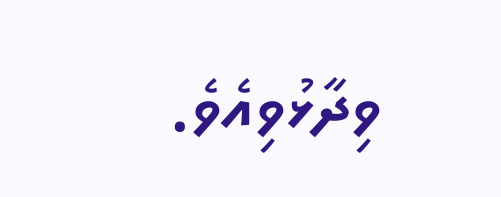ވިދާޅުވިއެވެ.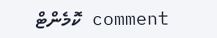comment ކޮމެންޓް